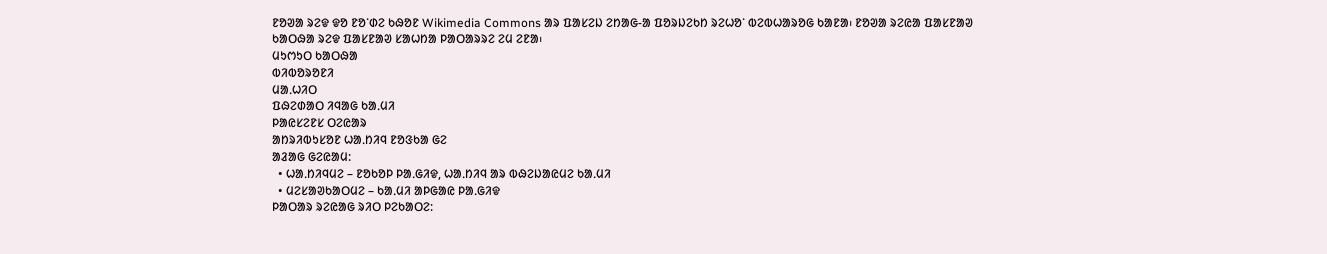ᱱᱚᱣᱟ ᱨᱮᱫ ᱫᱚ ᱱᱚᱸᱰᱮ ᱠᱷᱚᱱ Wikimedia Commons ᱟᱨ ᱯᱟᱥᱮᱡ ᱮᱴᱟᱜ-ᱟ ᱯᱚᱨᱡᱮᱠᱴ ᱨᱮᱦᱚᱸ ᱵᱮᱵᱦᱟᱨᱚᱜ ᱠᱟᱱᱟ᱾ ᱱᱚᱣᱟ ᱨᱮᱭᱟ ᱯᱟᱥᱱᱟᱣ ᱠᱟᱛᱷᱟ ᱨᱮᱫ ᱯᱟᱥᱱᱟᱣ ᱥᱟᱦᱴᱟ ᱞᱟᱛᱟᱨᱨᱮ ᱮᱢ ᱮᱱᱟ᱾
ᱢᱩᱬᱩᱛ ᱠᱟᱛᱷᱟ
ᱵᱤᱵᱚᱨᱚᱱᱤ
ᱢᱟᱹᱦᱤᱛ
ᱯᱷᱮᱰᱟᱛ ᱤᱧᱟᱜ ᱠᱟᱹᱢᱤ
ᱞᱟᱭᱥᱮᱱᱥ ᱛᱮᱭᱟᱨ
ᱟᱴᱨᱤᱵᱩᱥᱚᱱ ᱦᱟᱹᱴᱤᱧ ᱱᱚᱝᱠᱟ ᱜᱮ
ᱟᱲᱟᱜ ᱜᱮᱭᱟᱢ:
  • ᱦᱟᱹᱴᱤᱧᱢᱮ – ᱱᱚᱠᱚᱞ ᱞᱟᱹᱜᱤᱫ, ᱦᱟᱹᱴᱤᱧ ᱟᱨ ᱵᱷᱮᱡᱟᱭᱢᱮ ᱠᱟᱹᱢᱤ
  • ᱢᱮᱥᱟᱣᱠᱟᱛᱢᱮ – ᱠᱟᱹᱢᱤ ᱟᱞᱜᱟᱭ ᱞᱟᱹᱜᱤᱫ
ᱞᱟᱛᱟᱨ ᱨᱮᱭᱟᱜ ᱨᱤᱛ ᱞᱮᱠᱟᱛᱮ: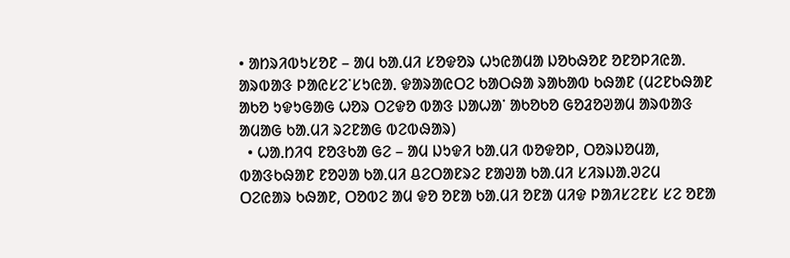• ᱟᱴᱨᱤᱵᱩᱥᱚᱱ – ᱟᱢ ᱠᱟᱹᱢᱤ ᱥᱚᱫᱚᱨ ᱦᱩᱭᱟᱢᱟ ᱡᱚᱠᱷᱚᱱ ᱚᱱᱚᱞᱤᱭᱟᱹ ᱟᱨᱵᱟᱝ ᱞᱟᱭᱥᱮᱸᱥᱩᱭᱟᱹ ᱫᱟᱨᱟᱭᱛᱮ ᱠᱟᱛᱷᱟ ᱨᱟᱠᱟᱵ ᱠᱷᱟᱱ (ᱢᱮᱱᱠᱷᱟᱱ ᱟᱠᱚ ᱩᱫᱩᱜᱟᱜ ᱦᱚᱨ ᱛᱮᱫᱚ ᱵᱟᱝ ᱡᱟᱦᱟᱸ ᱟᱠᱚᱠᱚ ᱜᱚᱲᱚᱣᱟᱢ ᱟᱨᱵᱟᱝ ᱟᱢᱟᱜ ᱠᱟᱹᱢᱤ ᱨᱮᱱᱟᱜ ᱵᱮᱵᱷᱟᱨ)
  • ᱦᱟᱹᱴᱤᱧ ᱱᱚᱝᱠᱟ ᱜᱮ – ᱟᱢ ᱡᱩᱫᱤ ᱠᱟᱹᱢᱤ ᱵᱚᱫᱚᱞ, ᱛᱚᱨᱡᱚᱢᱟ, ᱵᱟᱝᱠᱷᱟᱱ ᱱᱚᱣᱟ ᱠᱟᱹᱢᱤ ᱪᱮᱛᱟᱱᱨᱮ ᱱᱟᱣᱟ ᱠᱟᱹᱢᱤ ᱥᱤᱨᱡᱟᱹᱣᱮᱢ ᱛᱮᱭᱟᱨ ᱠᱷᱟᱱ, ᱛᱚᱵᱮ ᱟᱢ ᱫᱚ ᱚᱱᱟ ᱠᱟᱹᱢᱤ ᱚᱱᱟ ᱢᱤᱫ ᱞᱟᱤᱥᱮᱱᱥ ᱥᱮ ᱚᱱᱟ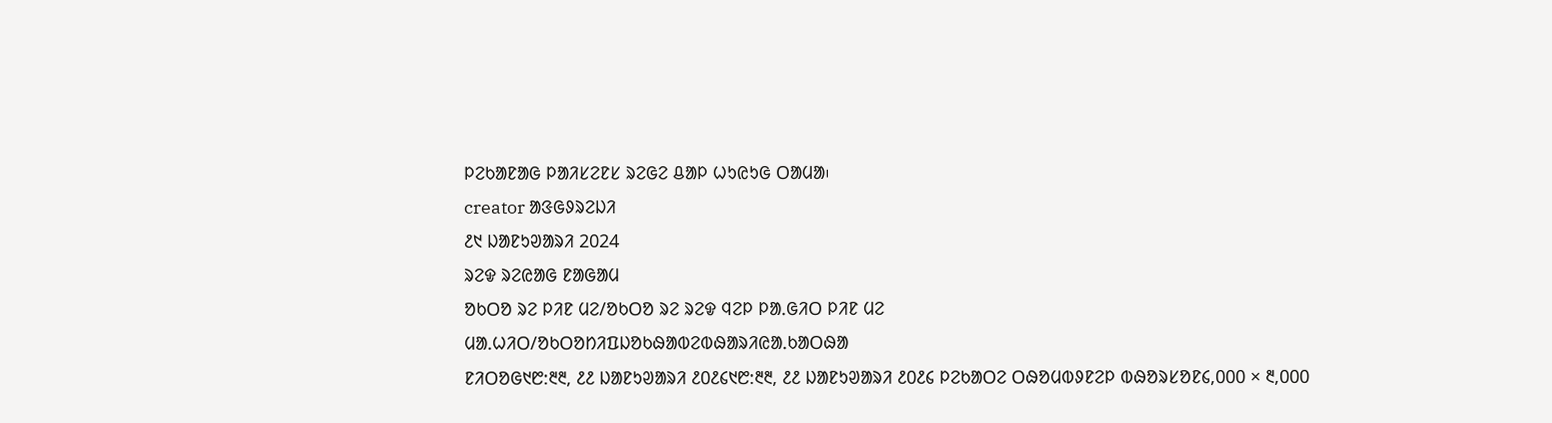ᱞᱮᱠᱟᱱᱟᱜ ᱞᱟᱤᱥᱮᱱᱥ ᱨᱮᱜᱮ ᱪᱟᱞ ᱦᱩᱭᱩᱜ ᱛᱟᱢᱟ᱾
creator ᱟᱝᱜᱽᱨᱮᱡᱤ
᱒᱑ ᱡᱟᱱᱩᱣᱟᱨᱤ 2024
ᱨᱮᱫ ᱨᱮᱭᱟᱜ ᱱᱟᱜᱟᱢ
ᱚᱠᱛᱚ ᱨᱮ ᱞᱤᱱ ᱢᱮ/ᱚᱠᱛᱚ ᱨᱮ ᱨᱮᱫ ᱧᱮᱞ ᱞᱟᱹᱜᱤᱛ ᱞᱤᱱ ᱢᱮ
ᱢᱟᱹᱦᱤᱛ/ᱚᱠᱛᱚᱴᱤᱯᱡᱚᱠᱷᱟᱵᱮᱵᱷᱟᱨᱤᱭᱟᱹᱠᱟᱛᱷᱟ
ᱱᱤᱛᱚᱜ᱑᱘:᱓᱓, ᱒᱒ ᱡᱟᱱᱩᱣᱟᱨᱤ ᱒᱐᱒᱔᱑᱘:᱓᱓, ᱒᱒ ᱡᱟᱱᱩᱣᱟᱨᱤ ᱒᱐᱒᱔ ᱞᱮᱠᱟᱛᱮ ᱛᱷᱚᱢᱵᱽᱱᱮᱞ ᱵᱷᱚᱨᱥᱚᱱ᱔,᱐᱐᱐ × ᱓,᱐᱐᱐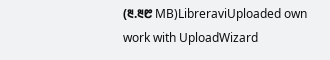(᱓.᱓᱘ MB)LibreraviUploaded own work with UploadWizard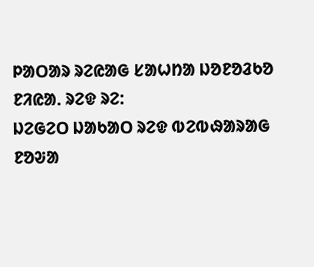ᱞᱟᱛᱟᱨ ᱨᱮᱭᱟᱜ ᱥᱟᱦᱴᱟ ᱡᱚᱱᱚᱲᱠᱚ ᱱᱤᱭᱟᱹ ᱨᱮᱫ ᱨᱮ:
ᱡᱮᱜᱮᱛ ᱡᱟᱠᱟᱛ ᱨᱮᱫ ᱵᱮᱵᱷᱟᱨᱟᱜ
ᱱᱚᱶᱟ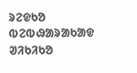ᱨᱮᱫᱠᱚ ᱵᱮᱵᱷᱟᱨᱟᱠᱟᱫ ᱣᱤᱠᱤᱠᱚ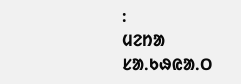:
ᱢᱮᱴᱟ ᱥᱟᱹᱠᱷᱭᱟᱹᱛ